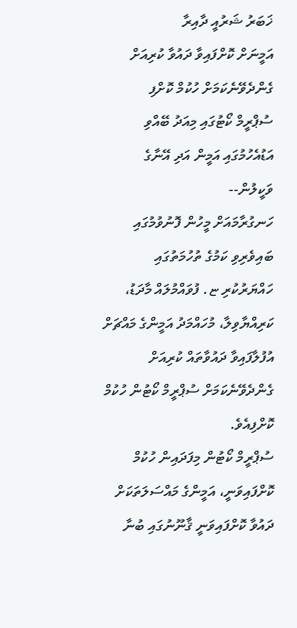ޚަބަރު ޝަރުއީ ދާއިރާ
އަމީނަށް ކޮށްފައިވާ ދައުވާ ކުރިއަށް ގެންދެވޭނެކަމަށް ހުކުމް ކޮށްފި
ސުޕްރީމް ކޯޓުގައި މިއަދު ބޭއްވި އަޑުއެހުމުގައި އަމީން އަދި އޭނާގެ ވަކީލުން--
ހަނގުރާމައަށް މީހުން ފޮނުވުމުގައި ބައިވެރިވި ކަމުގެ ތުހުމަތުގައި ހައްޔަރުކުރި ޏ. ފުވައްމުލައް މާދަޑު، ކަރިއްޔާވިލާ، މުހައްމަދު އަމީންގެ މައްޗަށް އުފުލާފައިވާ ދައުވާތައް ކުރިއަށް ގެންދެވޭނެކަމަށް ސުޕްރީމް ކޯޓުން ހުކުމް ކޮށްފިއެވެ.
ސުޕްރީމް ކޯޓުން މިފަދައިން ހުކުމް ކޮށްފައިވަނީ، އަމީންގެ މައްސަލަތަކަށް ދައުވާ ކޮށްފައިވަނީ ޤާނޫނުގައި ބުނާ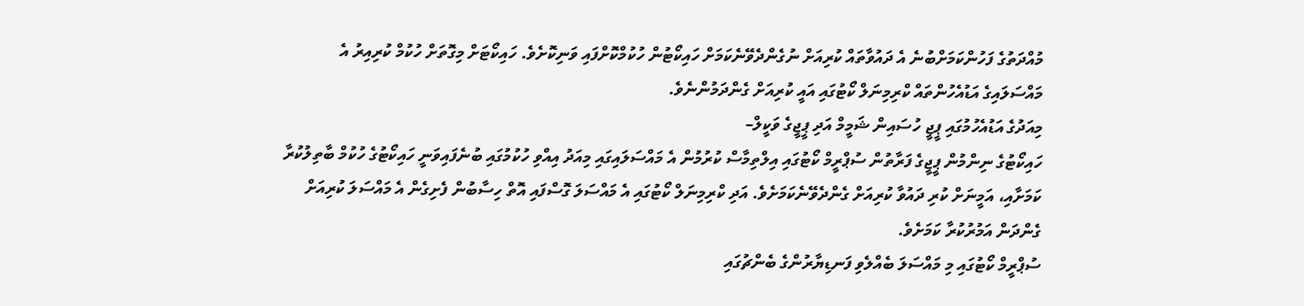މުއްދަތުގެ ފަހުންކަމަށްބުނެ އެ ދައުވާތައް ކުރިއަށް ނުގެންދެވޭނެކަމަށް ހައިކޯޓުން ހުކުމްކޮށްފައި ވަނިކޮށެވެ. ހައިކޯޓަށް މިގޮތަށް ހުކުމް ކުރިއިރު އެ މައްސަލައިގެ އަޑުއެހުންތައް ކްރިމިނަލް ކޯޓުގައި އައީ ކުރިއަށް ގެންދަމުންނެވެ.
މިއަދުގެ އަޑުއެހުމުގައި ޕީޖީ ހުސައިން ޝަމީމް އަދި ޕީޖީގެ ވަކީލް–
ހައިކޯޓުގެ ނިންމުން ޕީޖީގެ ފަރާތުން ސުޕްރީމް ކޯޓުގައި އިލްތިމާސް ކުރުމުން އެ މައްސަލައިގައި މިއަދު އިއްވި ހުކުމުގައި ބުނެފައިވަނީ ހައިކޯޓުގެ ހުކުމް ބާތިލުކުރާ ކަމަށާއި، އަމީނަށް ކުރި ދައުވާ ކުރިއަށް ގެންދެވޭނެކަމަށެވެ. އަދި ކްރިމިނަލް ކޯޓުގައި އެ މައްސަލަ ގޮސްފައި އޮތް ހިސާބުން ފެށިގެން އެ މައްސަލަ ކުރިއަށް ގެންދަން އަމުރުކުރާ ކަމަށެވެ.
ސުޕްރީމް ކޯޓުގައި މި މައްސަލަ ބެއްލެވި ފަނޑިޔާރުންގެ ބެންޗުގައި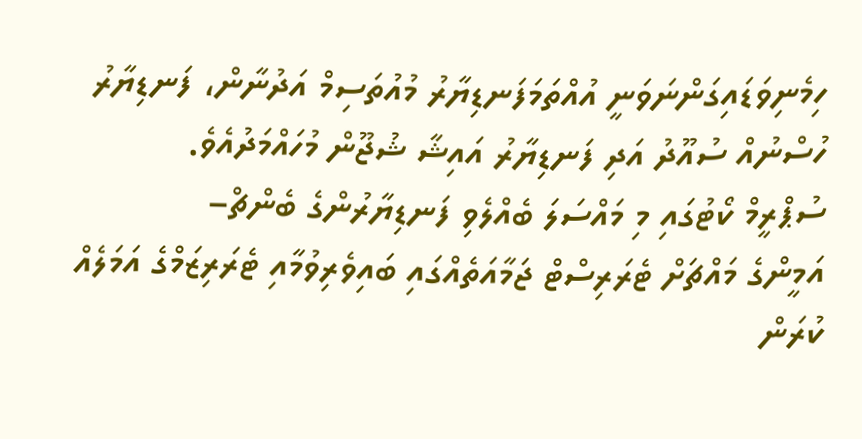ހިމެނިވަޑައިގަންނަވަނީ އުއްތަމަފަނޑިޔާރު މުއުތަސިމް އަދުނާން، ފަނޑިޔާރު ހުސްނުއް ސުއޫދު އަދި ފަނޑިޔާރު އައިޝާ ޝުޖޫން މުހައްމަދުއެވެ.
ސުޕްރީމް ކޯޓުގައި މި މައްސަލަ ބެއްލެވި ފަނޑިޔާރުންގެ ބެންޗް–
އަމީންގެ މައްޗަށް ޓެރަރިސްޓް ޖަމާއަތެއްގައި ބައިވެރިވުމާއި ޓެރަރިޒަމްގެ އަމަލެއް ކުރަން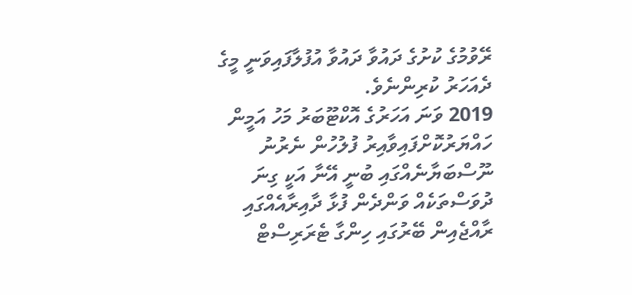ރޭވުމުގެ ކުށުގެ ދައުވާ ދައުވާ އުފުލާފައިވަނީ މީގެ ދެއަހަރު ކުރިންނެވެ.
2019 ވަނަ އަހަރުގެ އޮކްޓޫބަރު މަހު އަމީން ހައްޔަރުކޮށްފައިވާއިރު ފުލުހުން ނެރުނު ނޫސްބަޔާނެއްގައި ބުނީ އޭނާ އަކީ ގިނަ ދުވަސްތަކެއް ވަންދެން ފުޅާ ދާއިރާއެއްގައި ރާއްޖެއިން ބޭރުގައި ހިންގާ ޓެރަރިސްޓް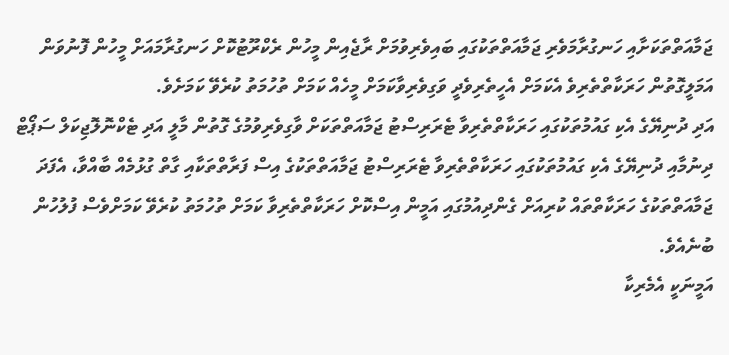ޖަމާއަތްތަކަށާއި ހަނގުރާމަވެރި ޖަމާއަތްތަކުގައި ބައިވެރިވުމަށް ރާޖެއިން މީހުން ރެކްރޫޓުކޮށް ހަނގުރާމައަށް މީހުން ފޮނުވަން އަމަލީގޮތުން ހަރަކާތްތެރިވެ އެކަމަށް އެހީތެރިވެދީ ވަގިވެރިވާކަމަށް މީހެއް ކަމަށް ތުހުމަތު ކުރެވޭ ކަމަށެވެ.
އަދި ދުނިޔޭގެ އެކި ގައުމުތަކުގައި ހަރަކާތްތެރިވާ ޓެރަރިސްޓު ޖަމާއަތްތަކަށް ވާގިވެރިވުމުގެ ގޮތުން މާލީ އަދި ޓެކްނޮލޮޖިކަލް ސަޕޯޓް ދިނުމާއި ދުނިޔޭގެ އެކި ގައުމުތަކުގައި ހަރަކާތްތެރިވާ ޓެރަރިސްޓު ޖަމާއަތްތަކުގެ އިސް ފަރާތްތަކާއި ގާތް ގުޅުމެއް ބާއްވާ، އެފަދަ ޖަމާއަތްތަކުގެ ހަރަކާތްތައް ކުރިއަށް ގެންދިއުމުގައި އަމީން އިސްކޮށް ހަރަކާތްތެރިވާ ކަމަށް ތުހުމަތު ކުރެވޭ ކަމަށްވެސް ފުލުހުން ބުނެއެވެ.
އަމީނަކީ އެމެރިކާ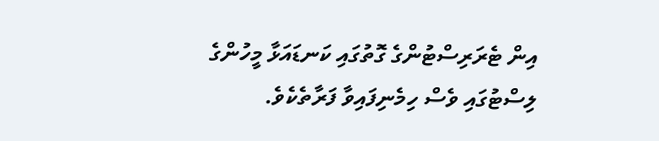އިން ޓެރަރިސްޓުންގެ ގޮތުގައި ކަނޑައަޅާ މީހުންގެ ލިސްޓުގައި ވެސް ހިމެނިފައިވާ ފަރާތެކެވެ.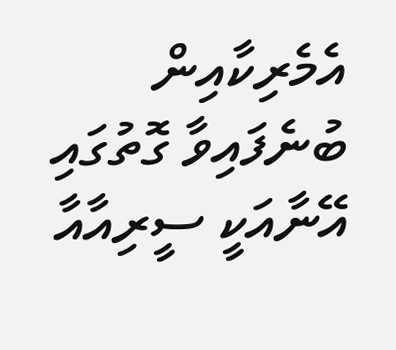އެމެރިކާއިން ބުނެފައިވާ ގޮތުގައި އޭނާއަކީ ސީރިއާއާ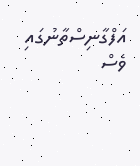އަފްގާނިސްތާނުގައި ވެސް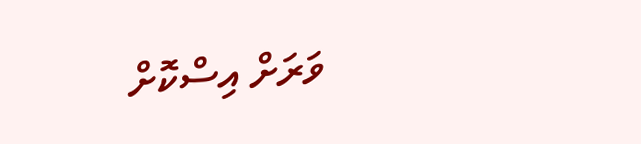ވަރަށް އިސްކޮށް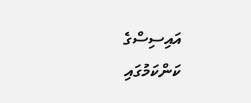އައިސިސްގެ ކަންކަމުގައި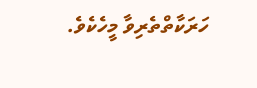ހަރަކާތްތެރިވާ މީހެކެވެ.